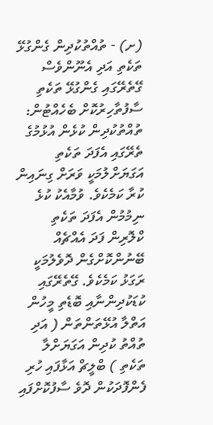(ށ) - ތުއްތުކުދިން ގެންގުޅޭ ތަކެތި އަދި އެނޫންވެސް ގޭތެރޭގައި ގެންގުޅޭ ތަކެތި ސާފުތާހިރުކޮށް ބެހެއްޓުން: ތުއްތުކުދިން ކުޅެން އުޅުމުގެ ތެރޭގައި އެފަދަ ތަކެތި އަގަޔަށްލުމަކީ ވަރަށް ގިނައިން ކުރާ ކަމެކެވެ. ވުމާއެކު ކުޅެ ނިމުމުން އެފަދަ ތަކެތި ކްލޮރިން ފަދަ އެއްޗެއް ބޭނުންކޮށްގެން ދޮވެލުމަކީ ރަގަޅު ކަމެކެވެ. ގޭތެރޭގައި ކުޑަކުދިންނާއި ބޮޑެތި މީހުން އަތްލާ އުޅޭތަންތަން ( އަދި ތުއްތު ކުދިން އަގަޔަށްލާ ތަކެތި ) ބްލީޗް އަޅާފައި ހުރި ފެންފޮދަކުން ދޮވެ ސާފުކޮށްފައި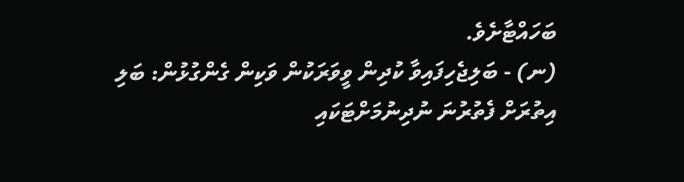ބަހައްޓާށެވެ.
(ނ) - ބަލިޖެހިފައިވާ ކުދިން ވީވަރަކުން ވަކިން ގެންގުޅުން: ބަލި އިތުރަށް ފެތުރުނަ ނުދިނުމަށްޓަކައި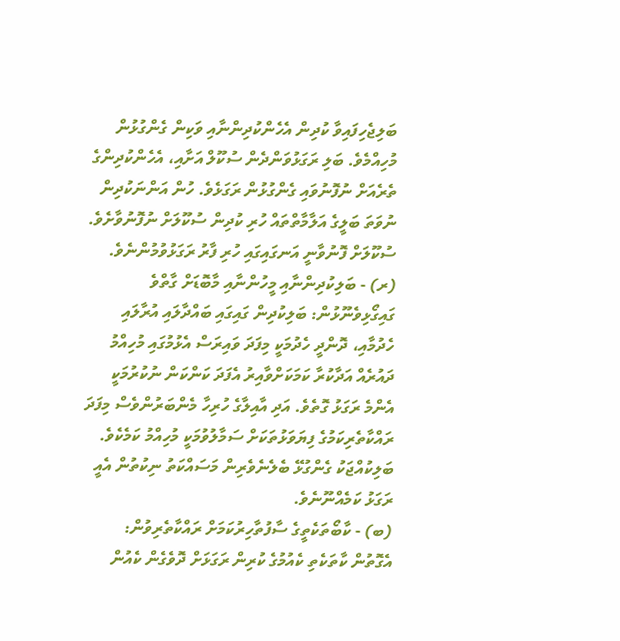ބަލިޖެހިފައިވާ ކުދިން އެހެންކުދިންނާއި ވަކިން ގެންގުޅުން މުހިއްމެވެ. ބަލި ރަގަޅުވަންދެން ސުކޫލް އަށާއި، އެހެންކުދިންގެ ތެރެއަށް ނުފޮނުވައި ގެންގުޅުން ރަގަޅެވެ. ހުން އަންނަކުދިން ނުވަތަ ބަލީގެ އަލާމާތްތައް ހުރި ކުދިން ސުކޫލަށް ނުފޮނުވާށެވެ. ސުކޫލަށް ފޮނުވާނީ އަނގައިގައި ހުރި ފާރު ރަގަޅުވުމުންނެވެ.
(ރ) - ބަލިކުދިންނާއި މީހުންނާއި މާބޮޑަށް ގާތްވެ ގައިގޯޅިވެނޫޅުން: ބަލިކުދިން ގައިގައި ބައްދާލައި އުރާލައި ހެދުމާއި، ދޮންދީ ހެދުމަކީ މިފަދަ ވައިރަސް އެޅުމުގައި މުހިއްމު ދައުރެއް އަދާކުރާ ކަމަކަށްވާއިރު އެފަދަ ކަންކަން ނުކުރުމަކީ އެންމެ ރަގަޅު ގޮތެވެ. އަދި އާއިލާގެ ހުރިހާ މެންބަރުންވެސް މިފަދަ ރައްކާތެރިކަމުގެ ފިޔަވަޅުތަކަށް ސަމާލުވުމަކީ މުހިއްމު ކަމެކެވެ. ބަލިކުއްޖަކު ގެންގުޅޭ ބެލެނެވެރިން މަސައްކަތު ނިކުތުން އެއީ ރަގަޅު ކަމެއްނޫނެވެ.
(ބ) - ކާބޯތަކެތީގެ ސާފުތާހިރުކަމަށް ރައްކާތެރިވުން: އެގޮތުން ކާތަކެތި ކެއުމުގެ ކުރިން ރަގަޅަށް ދޮވެގެން ކެއުން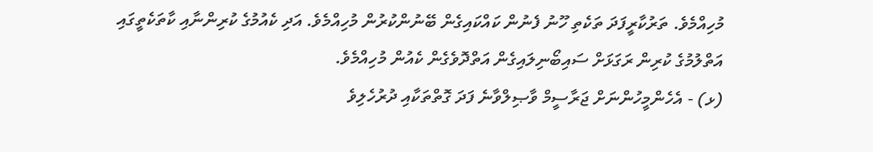މުހިއްމެވެ. ތަރުކާރީފަދަ ތަކެތި ހޫނު ފެނުން ކައްކައިގެން ބޭނުންކުރުން މުހިއްމެވެ. އަދި ކެއުމުގެ ކުރިންނާއި ކާތަކެތީގައި އަތްލުމުގެ ކުރިން ރަގަޅަށް ސައިބޯނިލައިގެން އަތްދޮވެގެން ކެއުން މުހިއްމެވެ.
(ޅ) - އެހެންމީހުންނަށް ޖަރާސީމް ވާޞިލްވާނެ ފަދަ ގޮތްތަކާއި ދުރުހެލިވެ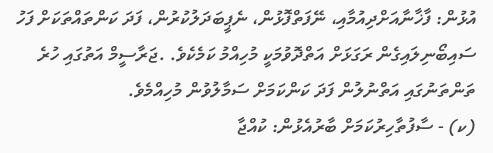އުޅުން: ފާޚާނާއަށްދިއުމާއި، ނޭފަތްފޮޅުން، ނެޕީބަދަލުކުރުން، ފަދަ ކަންތައްތަކަށް ފަހު ސައިބޯނިލައިގެން ރަގަޅަށް އަތްދޮވުމަކީ މުހިއްމު ކަމެކެވެ. .ޖަރާސީމް އަތުގައި ހުރެ ތަންތަނުގައި އަތްނުލުން ފަދަ ކަންކަމަށް ސަމާލުވުން މުހިއްމެވެ.
(ކ) - ސާފުތާހިރުކަމަށް ބާރުއެޅުން: ކުއްޖާ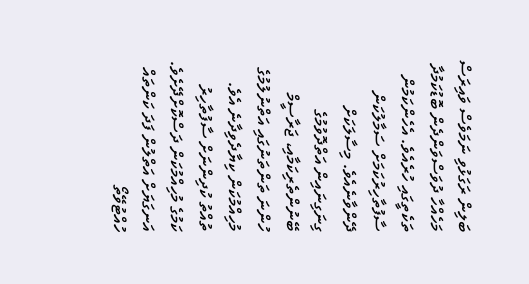ބަލިން ރަގަޅުވި ނަމަވެސް ވައިރަސް މަހެއްހާ ދުވަސްވަންދެން ބޮޑުކަމުދާ ތަކެތީގައި ހުރެއެވެ. އެހެންކަމުން ސާފުތާހިރުކަމަށް ސަމާލުކަން ދޭންވާނެއެވެ. މިސާލަކަށް ގިނަގިނައިން އަތްދޮވުމުގެ ބޭނުންތެރިކަމާއި، ޖަރާސީމް ހުންނަ ތަންތަނުގައި އަތްނުލުމުގެ މުހިއްމުކަން ކިޔާދެވިދާނެ އެވެ. ތުއްތު ކުދިންނަށް ސާފުތާހިރު ކަމުގެ މުހިއްމުކަން ދަސްކޮށްދޭށެވެ. އަނގަޔަށް އަތްލުން ފަދަ ކަންތައް ހުއްޓުވޭތޯ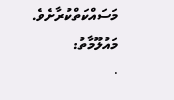މަސައްކަތްކުރާށެވެ.
މައުލޫމާތު:
·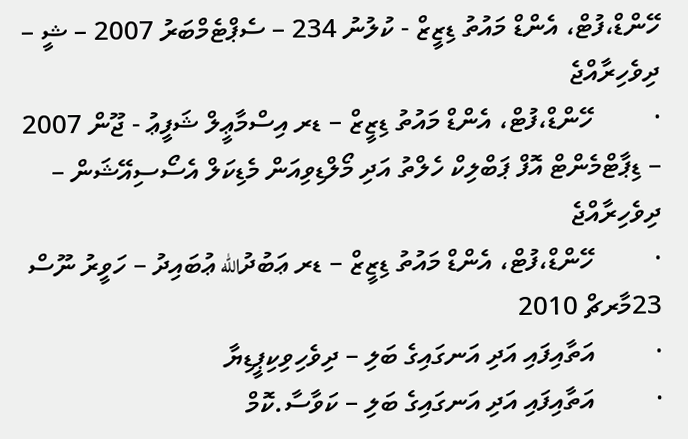ހޭންޑް،ފުޓް، އެންޑް މައުތު ޑިޒީޒް - ކުލުނު 234 – ސެޕްޓެމްބަރު 2007 – ޝީ – ދިވެހިރާއްޖެ
·         ހޭންޑް،ފުޓް، އެންޑް މައުތު ޑިޒީޒް – ޑރ އިސްމާޢީލް ޝަފީޢު - ޖޫން 2007 – ޑިޕާޓްމެންޓް އޮފް ޕަބްލިކް ހެލްތު އަދި މޯލްޑިވިއަން މެޑިކަލް އެސޯސިއޭޝަން – ދިވެހިރާއްޖެ
·         ހޭންޑް،ފުޓް، އެންޑް މައުތު ޑިޒީޒް – ޑރ ޢަބުދުالله ޢުބައިދު – ހަވީރު ނޫސް 23މާރޗް 2010
·         އަތާއިފައި އަދި އަނގައިގެ ބަލި – ދިވެހިވިކިޕީޑިޔާ
·         އަތާއިފައި އަދި އަނގައިގެ ބަލި – ކަވާސާ.ކޮމް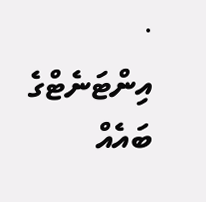·         އިންޓަނެޓްގެ ބައެއް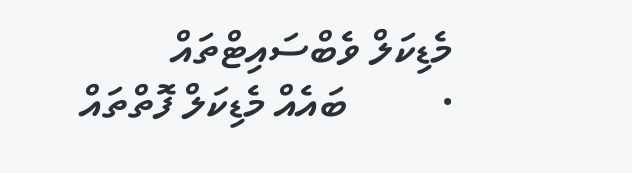މެޑިކަލް ވެބްސައިޓްތައް
·         ބައެއް މެޑިކަލް ފޮތްތައް